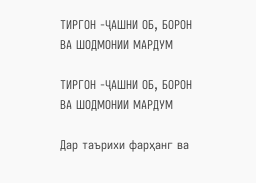ТИРГОН -ҶАШНИ ОБ, БОРОН ВА ШОДМОНИИ МАРДУМ

ТИРГОН -ҶАШНИ ОБ, БОРОН ВА ШОДМОНИИ МАРДУМ

Дар таърихи фарҳанг ва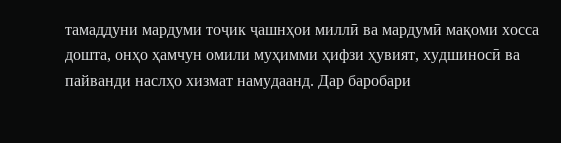тамаддуни мардуми тоҷик ҷашнҳои миллӣ ва мардумӣ мақоми хосса дошта, онҳо ҳамчун омили муҳимми ҳифзи ҳувият, худшиносӣ ва пайванди наслҳо хизмат намудаанд. Дар баробари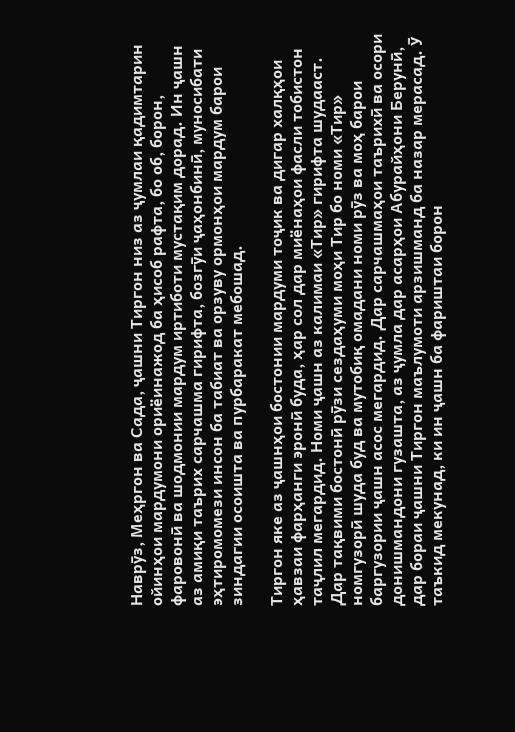Наврӯз, Меҳргон ва Сада, ҷашни Тиргон низ аз ҷумлаи қадимтарин ойинҳои мардумони ориёинажод ба ҳисоб рафта, бо об, борон, фаровонӣ ва шодмонии мардум иртиботи мустақим дорад. Ин ҷашн аз амиқи таърих сарчашма гирифта, бозгӯи ҷаҳонбинӣ, муносибати эҳтиромомези инсон ба табиат ва орзуву ормонҳои мардум барои зиндагии осоишта ва пурбаракат мебошад.

Тиргон яке аз ҷашнҳои бостонии мардуми тоҷик ва дигар халқҳои ҳавзаи фарҳанги эронӣ буда, ҳар сол дар миёнаҳои фасли тобистон таҷлил мегардид. Номи ҷашн аз калимаи «Тир» гирифта шудааст. Дар тақвими бостонӣ рӯзи сездаҳуми моҳи Тир бо номи «Тир» номгузорӣ шуда буд ва мутобиқ омадани номи рӯз ва моҳ барои баргузории ҷашн асос мегардид. Дар сарчашмаҳои таърихӣ ва осори донишмандони гузашта, аз ҷумла дар асарҳои Абурайҳони Берунӣ, дар бораи ҷашни Тиргон маълумоти арзишманд ба назар мерасад. Ӯ таъкид мекунад, ки ин ҷашн ба фариштаи борон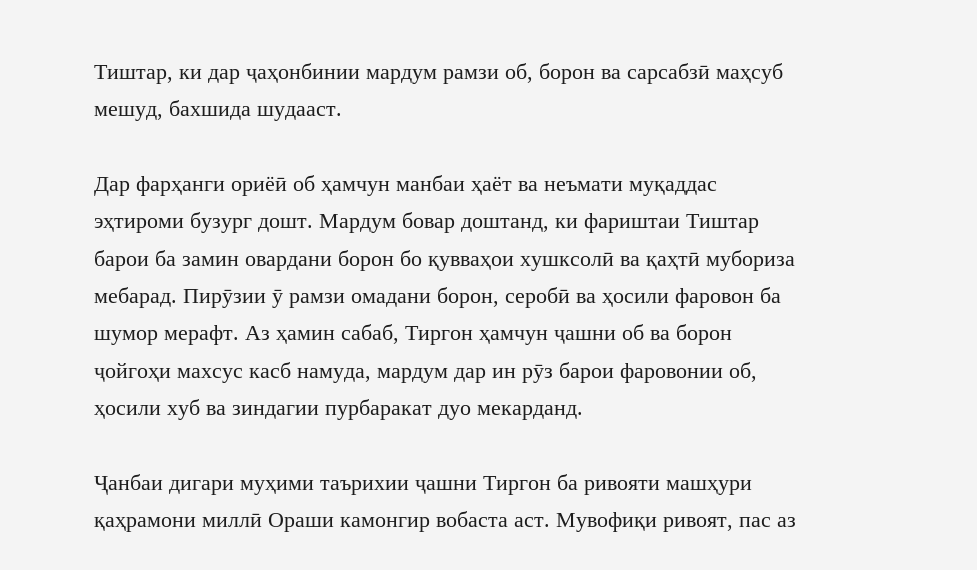Тиштар, ки дар ҷаҳонбинии мардум рамзи об, борон ва сарсабзӣ маҳсуб мешуд, бахшида шудааст.

Дар фарҳанги ориёӣ об ҳамчун манбаи ҳаёт ва неъмати муқаддас эҳтироми бузург дошт. Мардум бовар доштанд, ки фариштаи Тиштар барои ба замин овардани борон бо қувваҳои хушксолӣ ва қаҳтӣ мубориза мебарад. Пирӯзии ӯ рамзи омадани борон, серобӣ ва ҳосили фаровон ба шумор мерафт. Аз ҳамин сабаб, Тиргон ҳамчун ҷашни об ва борон ҷойгоҳи махсус касб намуда, мардум дар ин рӯз барои фаровонии об, ҳосили хуб ва зиндагии пурбаракат дуо мекарданд.

Ҷанбаи дигари муҳими таърихии ҷашни Тиргон ба ривояти машҳури қаҳрамони миллӣ Ораши камонгир вобаста аст. Мувофиқи ривоят, пас аз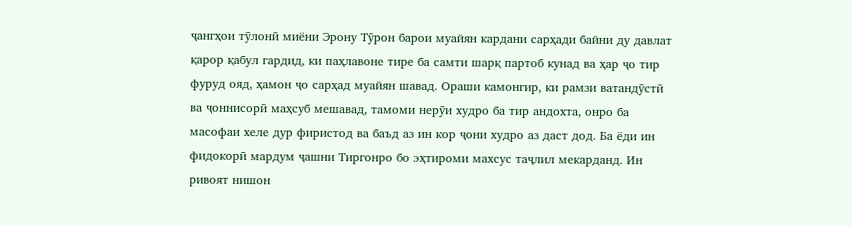ҷангҳои тӯлонӣ миёни Эрону Тӯрон барои муайян кардани сарҳади байни ду давлат қарор қабул гардид, ки паҳлавоне тире ба самти шарқ партоб кунад ва ҳар ҷо тир фуруд ояд, ҳамон ҷо сарҳад муайян шавад. Ораши камонгир, ки рамзи ватандӯстӣ ва ҷоннисорӣ маҳсуб мешавад, тамоми нерӯи худро ба тир андохта, онро ба масофаи хеле дур фиристод ва баъд аз ин кор ҷони худро аз даст дод. Ба ёди ин фидокорӣ мардум ҷашни Тиргонро бо эҳтироми махсус таҷлил мекарданд. Ин ривоят нишон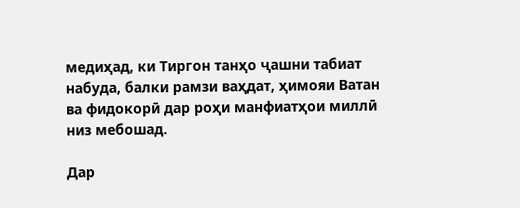медиҳад, ки Тиргон танҳо ҷашни табиат набуда, балки рамзи ваҳдат, ҳимояи Ватан ва фидокорӣ дар роҳи манфиатҳои миллӣ низ мебошад.

Дар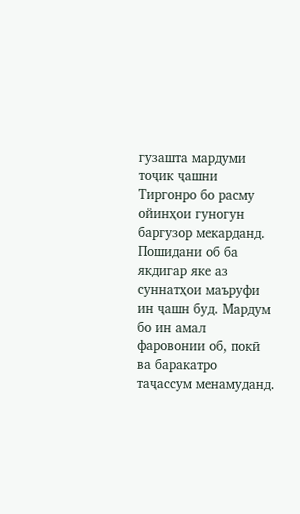гузашта мардуми тоҷик ҷашни Тиргонро бо расму ойинҳои гуногун баргузор мекарданд. Пошидани об ба якдигар яке аз суннатҳои маъруфи ин ҷашн буд. Мардум бо ин амал фаровонии об, покӣ ва баракатро таҷассум менамуданд.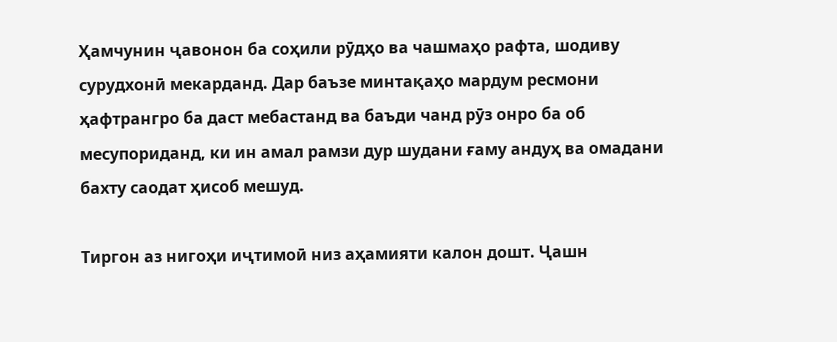Ҳамчунин ҷавонон ба соҳили рӯдҳо ва чашмаҳо рафта, шодиву сурудхонӣ мекарданд. Дар баъзе минтақаҳо мардум ресмони ҳафтрангро ба даст мебастанд ва баъди чанд рӯз онро ба об месупориданд, ки ин амал рамзи дур шудани ғаму андуҳ ва омадани бахту саодат ҳисоб мешуд.

Тиргон аз нигоҳи иҷтимоӣ низ аҳамияти калон дошт. Ҷашн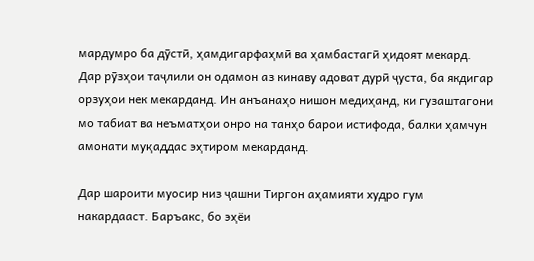мардумро ба дӯстӣ, ҳамдигарфаҳмӣ ва ҳамбастагӣ ҳидоят мекард. Дар рӯзҳои таҷлили он одамон аз кинаву адоват дурӣ ҷуста, ба якдигар орзуҳои нек мекарданд. Ин анъанаҳо нишон медиҳанд, ки гузаштагони мо табиат ва неъматҳои онро на танҳо барои истифода, балки ҳамчун амонати муқаддас эҳтиром мекарданд.

Дар шароити муосир низ ҷашни Тиргон аҳамияти худро гум накардааст. Баръакс, бо эҳёи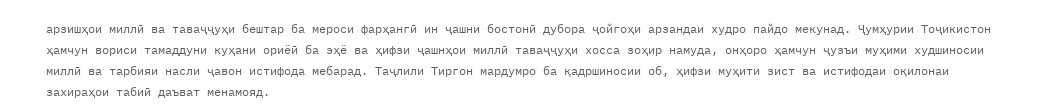арзишҳои миллӣ ва таваҷҷуҳи бештар ба мероси фарҳангӣ ин ҷашни бостонӣ дубора ҷойгоҳи арзандаи худро пайдо мекунад. Ҷумҳурии Тоҷикистон ҳамчун вориси тамаддуни куҳани ориёӣ ба эҳё ва ҳифзи ҷашнҳои миллӣ таваҷҷуҳи хосса зоҳир намуда, онҳоро ҳамчун ҷузъи муҳими худшиносии миллӣ ва тарбияи насли ҷавон истифода мебарад. Таҷлили Тиргон мардумро ба қадршиносии об, ҳифзи муҳити зист ва истифодаи оқилонаи захираҳои табиӣ даъват менамояд.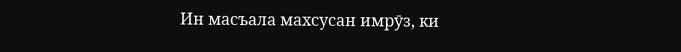Ин масъала махсусан имрӯз, ки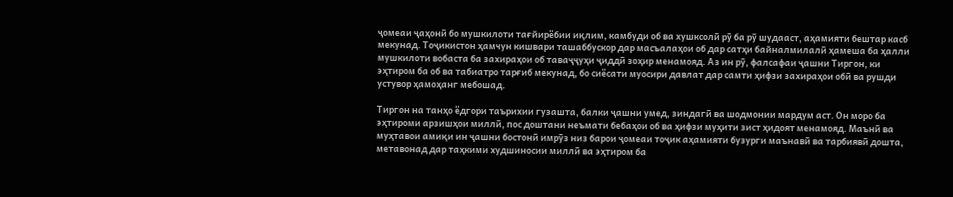ҷомеаи ҷаҳонӣ бо мушкилоти тағйирёбии иқлим, камбуди об ва хушксолӣ рӯ ба рӯ шудааст, аҳамияти бештар касб мекунад. Тоҷикистон ҳамчун кишвари ташаббускор дар масъалаҳои об дар сатҳи байналмилалӣ ҳамеша ба ҳалли мушкилоти вобаста ба захираҳои об таваҷҷуҳи ҷиддӣ зоҳир менамояд. Аз ин рӯ, фалсафаи ҷашни Тиргон, ки эҳтиром ба об ва табиатро тарғиб мекунад, бо сиёсати муосири давлат дар самти ҳифзи захираҳои обӣ ва рушди устувор ҳамоҳанг мебошад.

Тиргон на танҳо ёдгори таърихии гузашта, балки ҷашни умед, зиндагӣ ва шодмонии мардум аст. Он моро ба эҳтироми арзишҳои миллӣ, пос доштани неъмати бебаҳои об ва ҳифзи муҳити зист ҳидоят менамояд. Маънӣ ва муҳтавои амиқи ин ҷашни бостонӣ имрӯз низ барои ҷомеаи тоҷик аҳамияти бузурги маънавӣ ва тарбиявӣ дошта, метавонад дар таҳкими худшиносии миллӣ ва эҳтиром ба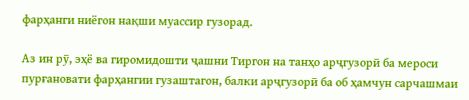фарҳанги ниёгон нақши муассир гузорад.

Аз ин рӯ, эҳё ва гиромидошти ҷашни Тиргон на танҳо арҷгузорӣ ба мероси пурғановати фарҳангии гузаштагон, балки арҷгузорӣ ба об ҳамчун сарчашмаи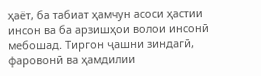ҳаёт, ба табиат ҳамчун асоси ҳастии инсон ва ба арзишҳои волои инсонӣ мебошад. Тиргон ҷашни зиндагӣ, фаровонӣ ва ҳамдилии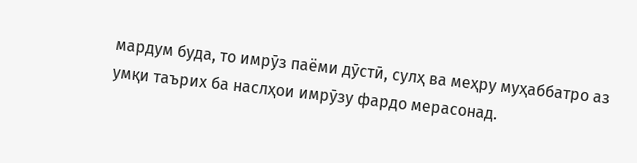мардум буда, то имрӯз паёми дӯстӣ, сулҳ ва меҳру муҳаббатро аз умқи таърих ба наслҳои имрӯзу фардо мерасонад.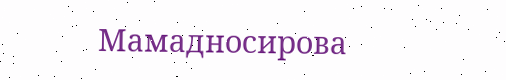Мамадносирова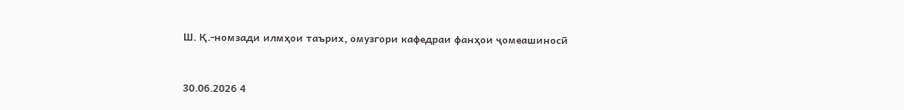Ш. Қ.-номзади илмҳои таърих, омузгори кафедраи фанҳои ҷомеашиносӣ


30.06.2026 4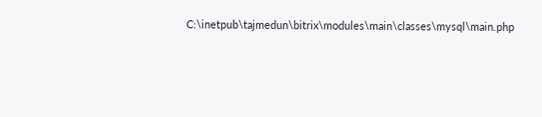C:\inetpub\tajmedun\bitrix\modules\main\classes\mysql\main.php